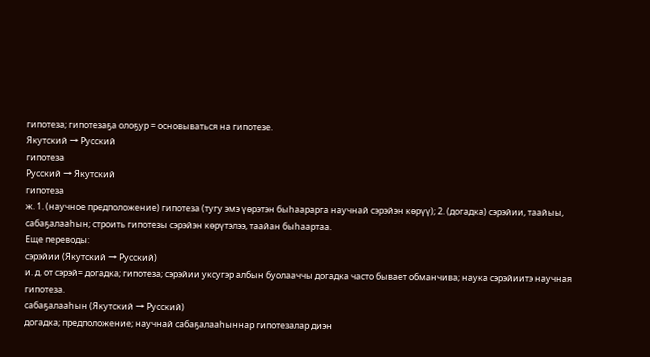гипотеза; гипотезаҕа олоҕур = основываться на гипотезе.
Якутский → Русский
гипотеза
Русский → Якутский
гипотеза
ж. 1. (научное предположение) гипотеза (тугу эмэ үөрэтэн быһаарарга научнай сэрэйэн көрүү); 2. (догадка) сэрэйии, таайыы, сабаҕалааһын; строить гипотезы сэрэйэн көрүтэлээ, таайан быһаартаа.
Еще переводы:
сэрэйии (Якутский → Русский)
и. д. от сэрэй= догадка; гипотеза; сэрэйии уксугэр албын буолааччы догадка часто бывает обманчива; наука сэрэйиитэ научная гипотеза.
сабаҕалааһын (Якутский → Русский)
догадка; предположение; научнай сабаҕалааһыннар гипотезалар диэн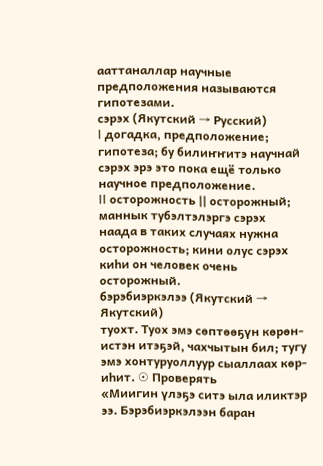ааттаналлар научные предположения называются гипотезами.
сэрэх (Якутский → Русский)
I догадка, предположение; гипотеза; бу билиҥҥитэ научнай сэрэх эрэ это пока ещё только научное предположение.
II осторожность || осторожный; маннык тубэлтэлэргэ сэрэх наада в таких случаях нужна осторожность; кини олус сэрэх киһи он человек очень осторожный.
бэрэбиэркэлээ (Якутский → Якутский)
туохт. Туох эмэ сөптөөҕүн көрөн-истэн итэҕэй, чахчытын бил; тугу эмэ хонтуруоллуур сыаллаах көр-иһит. ☉ Проверять
«Миигин үлэҕэ ситэ ыла иликтэр ээ. Бэрэбиэркэлээн баран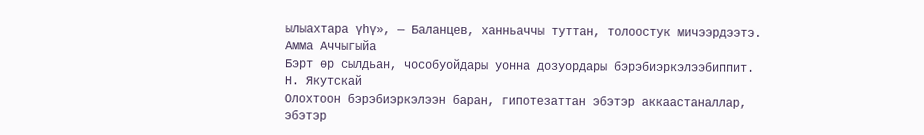ылыахтара үһү», — Баланцев, ханньаччы туттан, толоостук мичээрдээтэ. Амма Аччыгыйа
Бэрт өр сылдьан, чособуойдары уонна дозуордары бэрэбиэркэлээбиппит. Н. Якутскай
Олохтоон бэрэбиэркэлээн баран, гипотезаттан эбэтэр аккаастаналлар, эбэтэр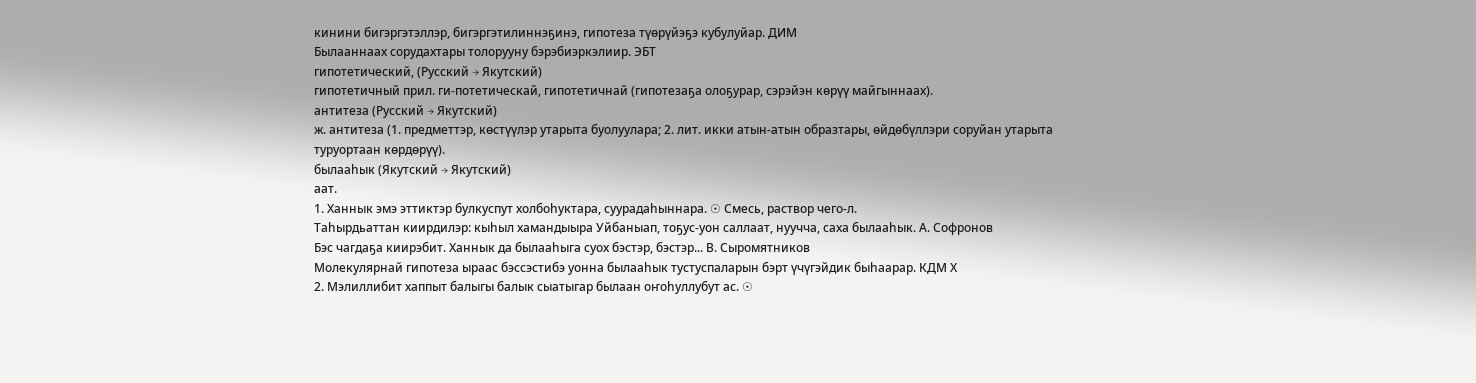кинини бигэргэтэллэр, бигэргэтилиннэҕинэ, гипотеза түөрүйэҕэ кубулуйар. ДИМ
Былааннаах сорудахтары толорууну бэрэбиэркэлиир. ЭБТ
гипотетический, (Русский → Якутский)
гипотетичный прил. ги-потетическай, гипотетичнай (гипотезаҕа олоҕурар, сэрэйэн көрүү майгыннаах).
антитеза (Русский → Якутский)
ж. антитеза (1. предметтэр, көстүүлэр утарыта буолуулара; 2. лит. икки атын-атын образтары, өйдөбүллэри соруйан утарыта туруортаан көрдөрүү).
былааһык (Якутский → Якутский)
аат.
1. Ханнык эмэ эттиктэр булкуспут холбоһуктара, суурадаһыннара. ☉ Смесь, раствор чего-л.
Таһырдьаттан киирдилэр: кыһыл хамандыыра Уйбаныап, тоҕус-уон саллаат, нуучча, саха былааһык. А. Софронов
Бэс чагдаҕа киирэбит. Ханнык да былааһыга суох бэстэр, бэстэр... В. Сыромятников
Молекулярнай гипотеза ыраас бэссэстибэ уонна былааһык тустуспаларын бэрт үчүгэйдик быһаарар. КДМ Х
2. Мэлиллибит хаппыт балыгы балык сыатыгар былаан оҥоһуллубут ас. ☉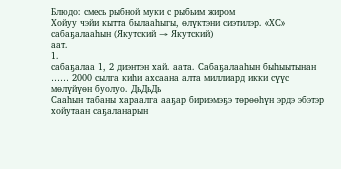Блюдо: смесь рыбной муки с рыбьим жиром
Хойуу чэйи кытта былааһыгы, өлүктэни сиэтилэр. «ХС»
сабаҕалааһын (Якутский → Якутский)
аат.
1.
сабаҕалаа 1, 2 диэнтэн хай. аата. Сабаҕалааһын быһыытынан …… 2000 сылга киһи ахсаана алта миллиард икки сүүс мөлүйүөн буолуо. ДьДьДь
Сааһын табаны хараалга ааҕар бириэмэҕэ төрөөһүн эрдэ эбэтэр хойутаан саҕаланарын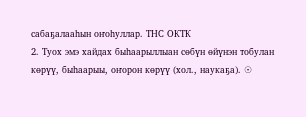сабаҕалааһын оҥоһуллар. ТНС ОКТК
2. Туох эмэ хайдах быһаарыллыан сөбүн өйүнэн тобулан көрүү, быһаарыы, оҥорон көрүү (хол., наукаҕа). ☉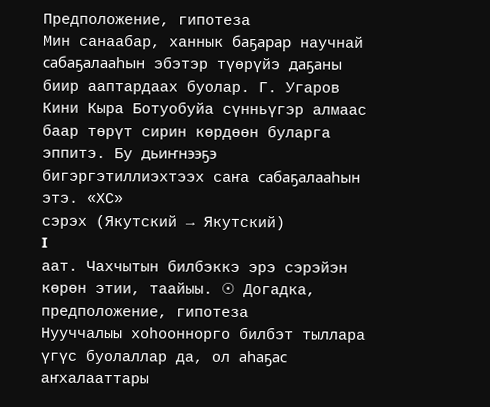Предположение, гипотеза
Мин санаабар, ханнык баҕарар научнай сабаҕалааһын эбэтэр түөрүйэ даҕаны биир ааптардаах буолар. Г. Угаров
Кини Кыра Ботуобуйа сүнньүгэр алмаас баар төрүт сирин көрдөөн буларга эппитэ. Бу дьиҥнээҕэ бигэргэтиллиэхтээх саҥа сабаҕалааһын этэ. «ХС»
сэрэх (Якутский → Якутский)
I
аат. Чахчытын билбэккэ эрэ сэрэйэн көрөн этии, таайыы. ☉ Догадка, предположение, гипотеза
Нууччалыы хоһооннорго билбэт тыллара үгүс буолаллар да, ол аһаҕас аҥхалааттары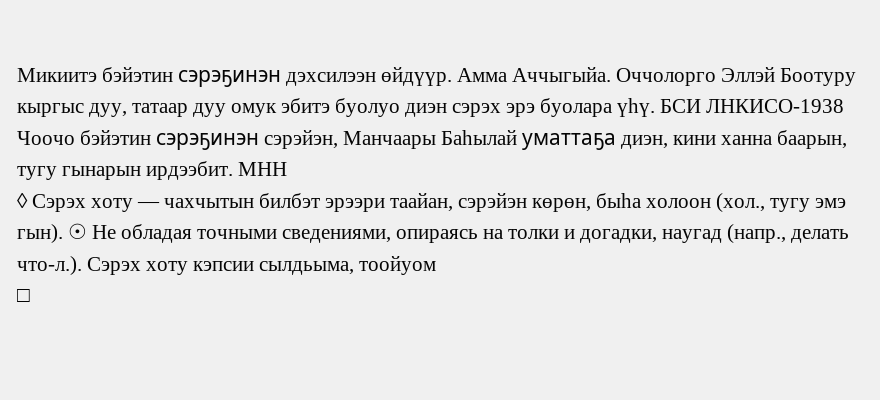Микиитэ бэйэтин сэрэҕинэн дэхсилээн өйдүүр. Амма Аччыгыйа. Оччолорго Эллэй Боотуру кыргыс дуу, татаар дуу омук эбитэ буолуо диэн сэрэх эрэ буолара үһү. БСИ ЛНКИСО-1938
Чоочо бэйэтин сэрэҕинэн сэрэйэн, Манчаары Баһылай уматтаҕа диэн, кини ханна баарын, тугу гынарын ирдээбит. МНН
◊ Сэрэх хоту — чахчытын билбэт эрээри таайан, сэрэйэн көрөн, быһа холоон (хол., тугу эмэ гын). ☉ Не обладая точными сведениями, опираясь на толки и догадки, наугад (напр., делать что-л.). Сэрэх хоту кэпсии сылдьыма, тоойуом
□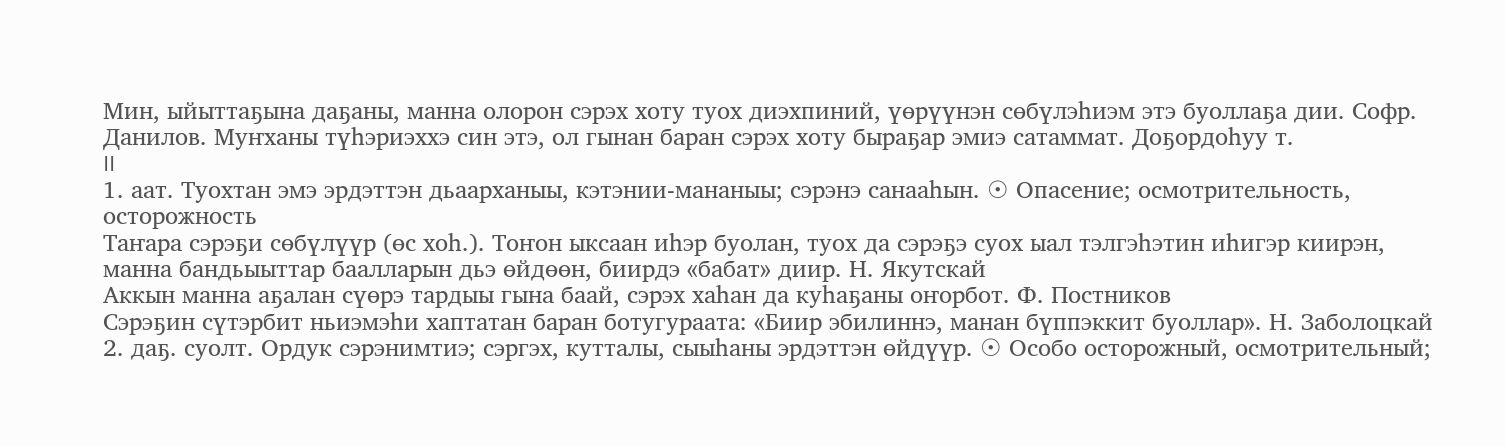Мин, ыйыттаҕына даҕаны, манна олорон сэрэх хоту туох диэхпиний, үөрүүнэн сөбүлэһиэм этэ буоллаҕа дии. Софр. Данилов. Муҥханы түһэриэххэ син этэ, ол гынан баран сэрэх хоту быраҕар эмиэ сатаммат. Доҕордоһуу т.
II
1. аат. Туохтан эмэ эрдэттэн дьаарханыы, кэтэнии-мананыы; сэрэнэ санааһын. ☉ Опасение; осмотрительность, осторожность
Таҥара сэрэҕи сөбүлүүр (өс хоһ.). Тоҥон ыксаан иһэр буолан, туох да сэрэҕэ суох ыал тэлгэһэтин иһигэр киирэн, манна бандьыыттар баалларын дьэ өйдөөн, биирдэ «бабат» диир. Н. Якутскай
Аккын манна аҕалан сүөрэ тардыы гына баай, сэрэх хаһан да куһаҕаны оҥорбот. Ф. Постников
Сэрэҕин сүтэрбит ньиэмэһи хаптатан баран ботугураата: «Биир эбилиннэ, манан бүппэккит буоллар». Н. Заболоцкай
2. даҕ. суолт. Ордук сэрэнимтиэ; сэргэх, кутталы, сыыһаны эрдэттэн өйдүүр. ☉ Особо осторожный, осмотрительный;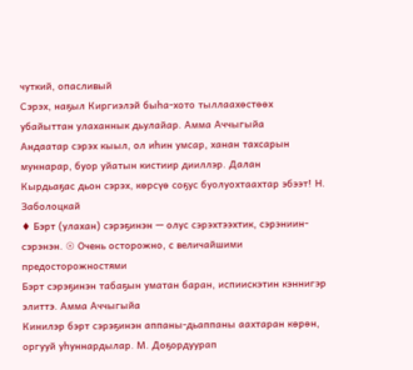чуткий, опасливый
Сэрэх, наҕыл Киргиэлэй быһа-хото тыллаахөстөөх убайыттан улаханнык дьулайар. Амма Аччыгыйа
Андаатар сэрэх кыыл, ол иһин умсар, ханан тахсарын муннарар, буор уйатын кистиир дииллэр. Далан
Кырдьаҕас дьон сэрэх, көрсүө соҕус буолуохтаахтар эбээт! Н. Заболоцкай
♦ Бэрт (улахан) сэрэҕинэн — олус сэрэхтээхтик, сэрэниин-сэрэнэн. ☉ Очень осторожно, с величайшими предосторожностями
Бэрт сэрэҕинэн табаҕын уматан баран, испиискэтин кэннигэр элиттэ. Амма Аччыгыйа
Кинилэр бэрт сэрэҕинэн аппаны-дьаппаны аахтаран көрөн, оргууй уһуннардылар. М. Доҕордуурап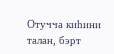Отучча киһини талан, бэрт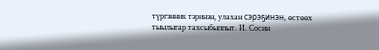түргэнник тэринэн, улахан сэрэҕинэн, өстөөх тыылыгар тахсыбыппыт. И. Сосин